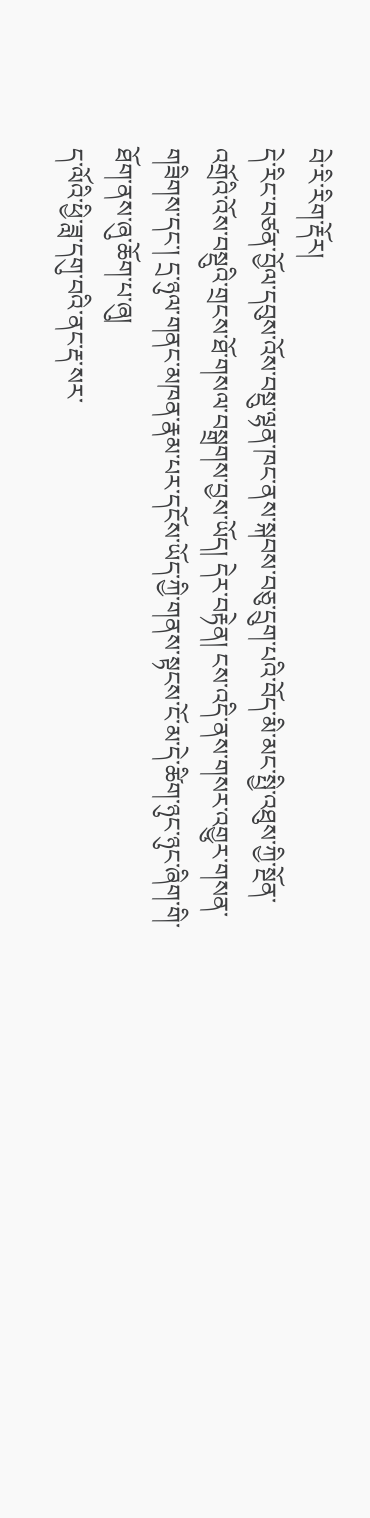བེ་རི་རིག་རྡོར།
དེ་རིང་བཙན་བྱོལ་དབུས་འོས་བསྡུ་ལྷན་ཁང་ནས་སྐབས་བཅུ་དྲུག་པའི་བོད་མི་མང་སྤྱི་འཐུས་ཀྱི་སྔོན་འགྲོའི་འོས་བསྡུའི་གྲངས་ཐོ་གསལ་བསྒྲགས་བྱས་ཡོད། དེར་བརྟེན། ངས་འདི་ནས་གསར་འགྱུར་གསན་གཟིགས་དང་། དྲ་ཉུལ་གནང་མཁན་རྣམ་པར་དངོས་ཡོད་ཀྱི་གནས་སྟངས་ངོ་མ་དེ་ཚིག་ཉུང་ཉུང་ཞིག་གི་ཐོག་ནས་ཞུ་ཆོག་པ་ཞུ།
ད་ལོའི་ཕྱི་ཟླ་དགུ་བའི་ནང་རྡ་སར་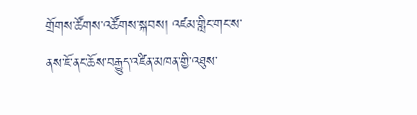གྲོགས་ཚོགས་འཚོགས་སྐབས། འཛམ་གླིང་གང་ས་ནས་ཇོ་ནང་ཆོས་བརྒྱུད་འཛིན་མཁན་གྱི་འཐུས་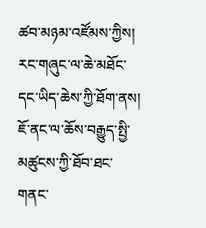ཚབ་མཉམ་འཛོམས་ཀྱིས། རང་གཞུང་ལ་ཆེ་མཐོང་དང་ཡིད་ཆེས་ཀྱི་ཐོག་ནས། ཇོ་ནང་ལ་ཆོས་བརྒྱུད་སྤྱི་མཚུངས་ཀྱི་ཐོབ་ཐང་གནང་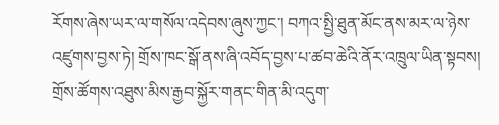རོགས་ཞེས་ཡར་ལ་གསོལ་འདེབས་ཞུས་ཀྱང་། བཀའ་སྤྱི་ཐུན་མོང་ནས་མར་ལ་ཉེས་འཛུགས་བྱས་ཏེ། གྲོས་ཁང་སྒོ་ནས་ཞི་འབོད་བྱས་པ་ཚབ་ཆེའི་ནོར་འཁྲུལ་ཡིན་སྟབས། གྲོས་ཚོགས་འཐུས་མིས་རྒྱབ་སྐྱོར་གནང་གིན་མི་འདུག་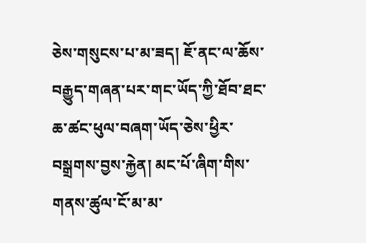ཅེས་གསུངས་པ་མ་ཟད། ཇོ་ནང་ལ་ཆོས་བརྒྱུད་གཞན་པར་གང་ཡོད་ཀྱི་ཐོབ་ཐང་ཆ་ཚང་ཕུལ་བཞག་ཡོད་ཅེས་ཕྱིར་བསྒྲགས་བྱས་རྐྱེན། མང་པོ་ཞིག་གིས་གནས་ཚུལ་ངོ་མ་མ་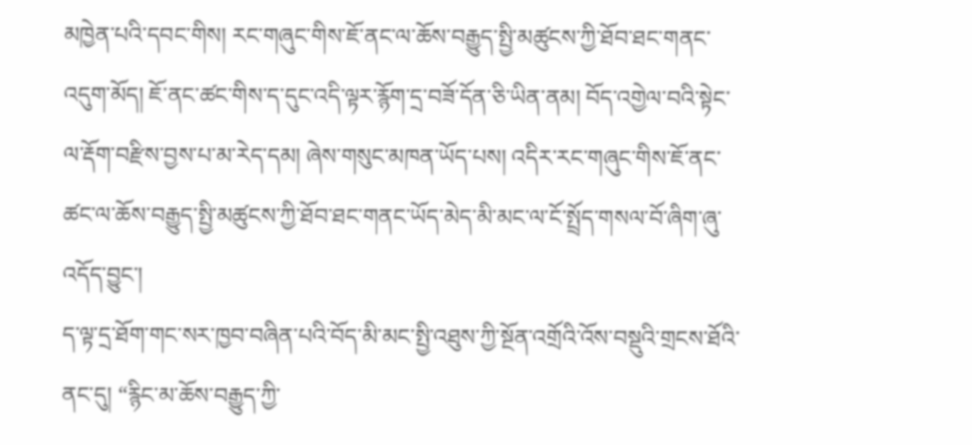མཁྱེན་པའི་དབང་གིས། རང་གཞུང་གིས་ཇོ་ནང་ལ་ཆོས་བརྒྱུད་སྤྱི་མཚུངས་ཀྱི་ཐོབ་ཐང་གནང་འདུག་མོད། ཇོ་ནང་ཚང་གིས་ད་དུང་འདི་ལྟར་རྙོག་དྲ་བཟོ་དོན་ཅི་ཡིན་ནམ། བོད་འགྱེལ་བའི་སྟེང་ལ་རྡོག་བརྫིས་བྱས་པ་མ་རེད་དམ། ཞེས་གསུང་མཁན་ཡོད་པས། འདིར་རང་གཞུང་གིས་ཇོ་ནང་ཚང་ལ་ཆོས་བརྒྱུད་སྤྱི་མཚུངས་ཀྱི་ཐོབ་ཐང་གནང་ཡོད་མེད་མི་མང་ལ་ངོ་སྤྲོད་གསལ་བོ་ཞིག་ཞུ་འདོད་བྱུང་།
ད་ལྟ་དྲ་ཐོག་གང་སར་ཁྱབ་བཞིན་པའི་བོད་མི་མང་སྤྱི་འཐུས་ཀྱི་སྔོན་འགྲོའི་འོས་བསྡུའི་གྲངས་ཐོའི་ནང་དུ། “རྙིང་མ་ཆོས་བརྒྱུད་ཀྱི་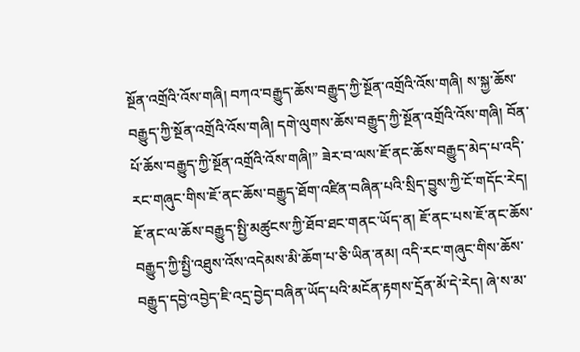སྔོན་འགྲོའི་འོས་གཞི། བཀའ་བརྒྱུད་ཆོས་བརྒྱུད་ཀྱི་སྔོན་འགྲོའི་འོས་གཞི། ས་སྐྱ་ཆོས་བརྒྱུད་ཀྱི་སྔོན་འགྲོའི་འོས་གཞི། དགེ་ལུགས་ཆོས་བརྒྱུད་ཀྱི་སྔོན་འགྲོའི་འོས་གཞི། བོན་པོ་ཆོས་བརྒྱུད་ཀྱི་སྔོན་འགྲོའི་འོས་གཞི།” ཟེར་བ་ལས་ཇོ་ནང་ཆོས་བརྒྱུད་མེད་པ་འདི་རང་གཞུང་གིས་ཇོ་ནང་ཆོས་བརྒྱུད་ཐོག་འཛིན་བཞིན་པའི་སྲིད་བྱུས་ཀྱི་ངོ་གདོང་རེད། ཇོ་ནང་ལ་ཆོས་བརྒྱུད་སྤྱི་མཚུངས་ཀྱི་ཐོབ་ཐང་གནང་ཡོད་ན། ཇོ་ནང་པས་ཇོ་ནང་ཆོས་བརྒྱུད་ཀྱི་སྤྱི་འཐུས་འོས་འདེམས་མི་ཆོག་པ་ཅི་ཡིན་ནམ། འདི་རང་གཞུང་གིས་ཆོས་བརྒྱུད་དབྱེ་འབྱེད་ཇི་འདྲ་བྱེད་བཞིན་ཡོད་པའི་མངོན་རྟགས་དྲོན་མོ་དེ་རེད། ཞེ་ས་མ་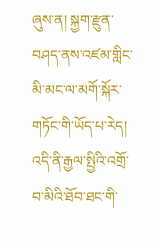ཞུས་ན། སྐྱག་རྫུན་བཤད་ནས་འཛམ་གླིང་མི་མང་ལ་མགོ་སྐོར་གཏོང་གི་ཡོད་པ་རེད། འདི་ནི་རྒྱལ་སྤྱིའི་འགྲོ་བ་མིའི་ཐོབ་ཐང་གི་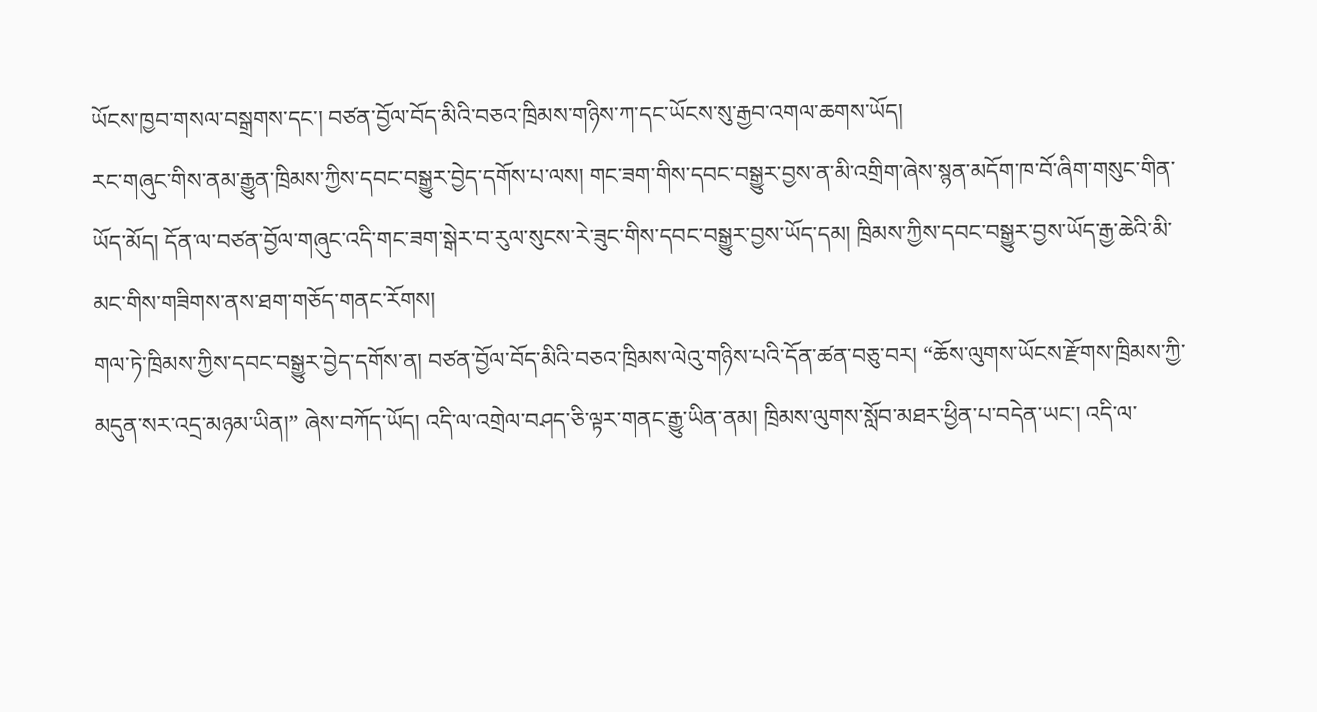ཡོངས་ཁྱབ་གསལ་བསྒྲགས་དང་། བཙན་བྱོལ་བོད་མིའི་བཅའ་ཁྲིམས་གཉིས་ཀ་དང་ཡོངས་སུ་རྒྱབ་འགལ་ཆགས་ཡོད།
རང་གཞུང་གིས་ནམ་རྒྱུན་ཁྲིམས་ཀྱིས་དབང་བསྒྱུར་བྱེད་དགོས་པ་ལས། གང་ཟག་གིས་དབང་བསྒྱུར་བྱས་ན་མི་འགྲིག་ཞེས་སྙན་མདོག་ཁ་བོ་ཞིག་གསུང་གིན་ཡོད་མོད། དོན་ལ་བཙན་བྱོལ་གཞུང་འདི་གང་ཟག་སྒེར་བ་རུལ་སུངས་རེ་ཟུང་གིས་དབང་བསྒྱུར་བྱས་ཡོད་དམ། ཁྲིམས་ཀྱིས་དབང་བསྒྱུར་བྱས་ཡོད་རྒྱ་ཆེའི་མི་མང་གིས་གཟིགས་ནས་ཐག་གཅོད་གནང་རོགས།
གལ་ཏེ་ཁྲིམས་ཀྱིས་དབང་བསྒྱུར་བྱེད་དགོས་ན། བཙན་བྱོལ་བོད་མིའི་བཅའ་ཁྲིམས་ལེའུ་གཉིས་པའི་དོན་ཚན་བཅུ་བར། “ཆོས་ལུགས་ཡོངས་རྫོགས་ཁྲིམས་ཀྱི་མདུན་སར་འདྲ་མཉམ་ཡིན།” ཞེས་བཀོད་ཡོད། འདི་ལ་འགྲེལ་བཤད་ཅི་ལྟར་གནང་རྒྱུ་ཡིན་ནམ། ཁྲིམས་ལུགས་སློབ་མཐར་ཕྱིན་པ་བདེན་ཡང་། འདི་ལ་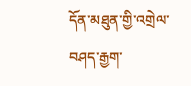དོན་མཐུན་གྱི་འགྲེལ་བཤད་རྒྱག་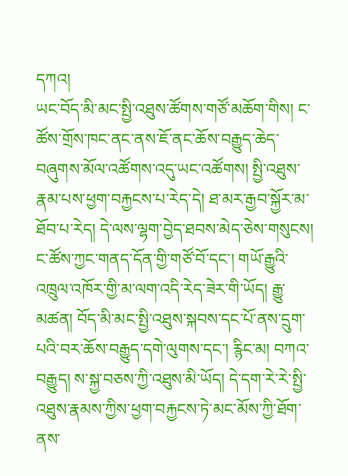དཀའ།
ཡང་བོད་མི་མང་སྤྱི་འཐུས་ཚོགས་གཙོ་མཆོག་གིས། ང་ཚོས་གྲོས་ཁང་ནང་ནས་ཇོ་ནང་ཆོས་བརྒྱུད་ཆེད་བཞུགས་མོལ་འཚོགས་འདུ་ཡང་འཚོགས། སྤྱི་འཐུས་རྣམ་པས་ཕྱག་བརྐྱངས་པ་རེད་དེ། ཐ་མར་རྒྱབ་སྐྱོར་མ་ཐོབ་པ་རེད། དེ་ལས་ལྷག་བྱེད་ཐབས་མེད་ཅེས་གསུངས།
ང་ཚོས་ཀྱང་གནད་དོན་གྱི་གཙོ་བོ་དང་། གཡོ་རྒྱུའི་འཁྲུལ་འཁོར་གྱི་མ་ལག་འདི་རེད་ཟེར་གི་ཡོད། རྒྱུ་མཚན། བོད་མི་མང་སྤྱི་འཐུས་སྐབས་དང་པོ་ནས་དྲུག་པའི་བར་ཆོས་བརྒྱུད་དགེ་ལུགས་དང་། རྙིང་མ། བཀའ་བརྒྱུད། ས་སྐྱ་བཅས་ཀྱི་འཐུས་མི་ཡོད། དེ་དག་རེ་རེ་སྤྱི་འཐུས་རྣམས་ཀྱིས་ཕྱག་བརྐྱངས་ཏེ་མང་མོས་ཀྱི་ཐོག་ནས་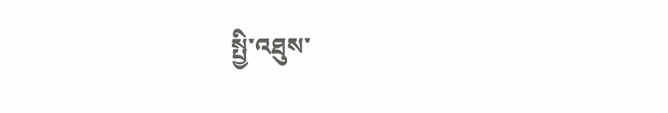སྤྱི་འཐུས་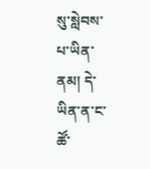སུ་སླེབས་པ་ཡིན་ནམ། དེ་ཡིན་ན་ང་ཚོ་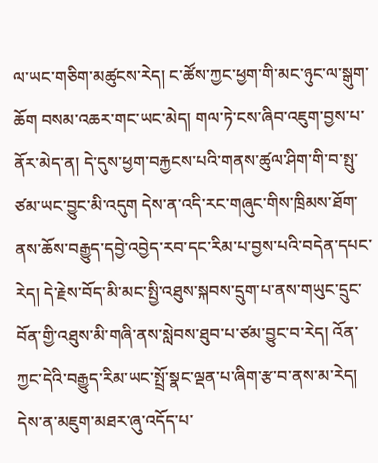ལ་ཡང་གཅིག་མཚུངས་རེད། ང་ཚོས་ཀྱང་ཕྱག་གི་མང་ཉུང་ལ་སྒུག་ཆོག བསམ་འཆར་གང་ཡང་མེད། གལ་ཏེ་ངས་ཞིབ་འཇུག་བྱས་པ་ནོར་མེད་ན། དེ་དུས་ཕྱག་བརྐྱངས་པའི་གནས་ཚུལ་ཤིག་གི་བ་སྤུ་ཙམ་ཡང་བྱུང་མི་འདུག དེས་ན་འདི་རང་གཞུང་གིས་ཁྲིམས་ཐོག་ནས་ཆོས་བརྒྱུད་དབྱེ་འབྱེད་རབ་དང་རིམ་པ་བྱས་པའི་བདེན་དཔང་རེད། དེ་རྗེས་བོད་མི་མང་སྤྱི་འཐུས་སྐབས་དྲུག་པ་ནས་གཡུང་དྲུང་བོན་གྱི་འཐུས་མི་གཞི་ནས་སླེབས་ཐུབ་པ་ཙམ་བྱུང་བ་རེད། འོན་ཀྱང་དེའི་བརྒྱུད་རིམ་ཡང་སྤྲོ་སྣང་ལྡན་པ་ཞིག་རྩ་བ་ནས་མ་རེད།
དེས་ན་མཇུག་མཐར་ཞུ་འདོད་པ་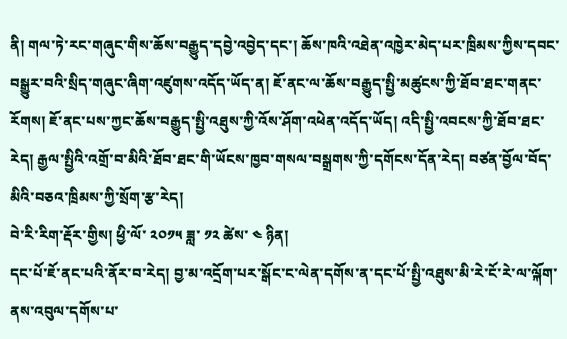ནི། གལ་ཏེ་རང་གཞུང་གིས་ཆོས་བརྒྱུད་དབྱེ་འབྱེད་དང་། ཆོས་ཁའི་འཐེན་འཁྱེར་མེད་པར་ཁྲིམས་ཀྱིས་དབང་བསྒྱུར་བའི་སྲིད་གཞུང་ཞིག་འཛུགས་འདོད་ཡོད་ན། ཇོ་ནང་ལ་ཆོས་བརྒྱུད་སྤྱི་མཚུངས་ཀྱི་ཐོབ་ཐང་གནང་རོགས། ཇོ་ནང་པས་ཀྱང་ཆོས་བརྒྱུད་སྤྱི་འཐུས་ཀྱི་འོས་ཤོག་འཕེན་འདོད་ཡོད། འདི་སྤྱི་འབངས་ཀྱི་ཐོབ་ཐང་རེད། རྒྱལ་སྤྱིའི་འགྲོ་བ་མིའི་ཐོབ་ཐང་གི་ཡོངས་ཁྱབ་གསལ་བསྒྲགས་ཀྱི་དགོངས་དོན་རེད། བཙན་བྱོལ་བོད་མིའི་བཅའ་ཁྲིམས་ཀྱི་སྲོག་རྩ་རེད།
བེ་རི་རིག་རྡོར་གྱིས། ཕྱི་ལོ་ ༢༠༡༥ ཟླ་ ༡༢ ཚེས་ ༤ ཉིན།
དང་པོ་ཇོ་ནང་པའི་ནོར་བ་རེད། བྱ་མ་འདྲོག་པར་སྒོང་ང་ལེན་དགོས་ན་དང་པོ་སྤྱི་འཐུས་མི་རེ་ངོ་རེ་ལ་ལྐོག་ནས་འབུལ་དགོས་པ་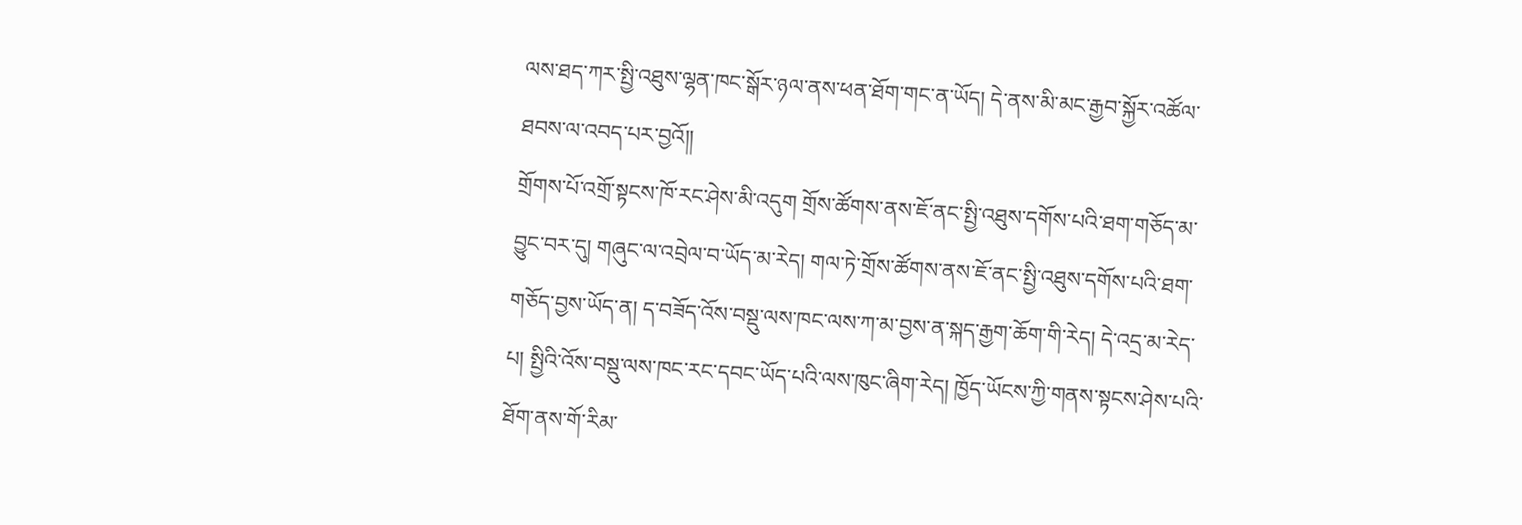ལས་ཐད་ཀར་སྤྱི་འཐུས་ལྷན་ཁང་སྒོར་ཉལ་ནས་ཕན་ཐོག་གང་ན་ཡོད། དེ་ནས་མི་མང་རྒྱབ་སྐྱོར་འཚོལ་ཐབས་ལ་འབད་པར་བྱའོ།།
གྲོགས་པོ་འགྲོ་སྟངས་ཁོ་རང་ཤེས་མི་འདུག གྲོས་ཚོགས་ནས་ཇོ་ནང་སྤྱི་འཐུས་དགོས་པའི་ཐག་གཅོད་མ་བྱུང་བར་དུ། གཞུང་ལ་འབྲེལ་བ་ཡོད་མ་རེད། གལ་ཏེ་གྲོས་ཚོགས་ནས་ཇོ་ནང་སྤྱི་འཐུས་དགོས་པའི་ཐག་གཅོད་བྱས་ཡོད་ན། ད་བཟོད་འོས་བསྡུ་ལས་ཁང་ལས་ཀ་མ་བྱས་ན་སྐད་རྒྱག་ཆོག་གི་རེད། དེ་འདྲ་མ་རེད་པ། སྤྱིའི་འོས་བསྡུ་ལས་ཁང་རང་དབང་ཡོད་པའི་ལས་ཁུང་ཞིག་རེད། ཁྱོད་ཡོངས་ཀྱི་གནས་སྟངས་ཤེས་པའི་ཐོག་ནས་གོ་རིམ་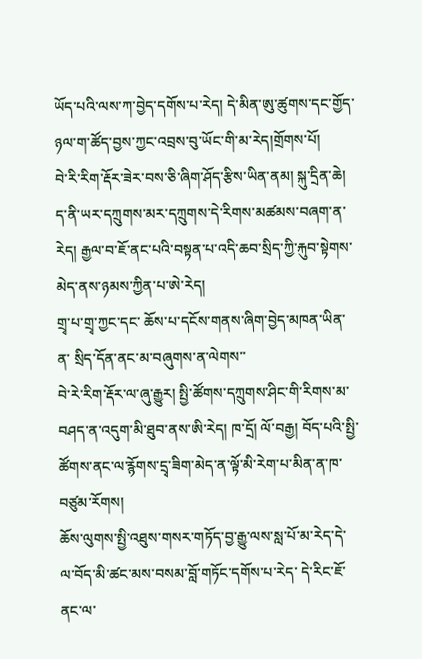ཡོད་པའི་ལས་ཀ་བྱེད་དགོས་པ་རེད། དེ་མིན་ཨུ་ཚུགས་དང་གྱོད་ཉལ་ག་ཚོད་བྱས་ཀྱང་འབྲས་བུ་ཡོང་གི་མ་རེད།གྲོགས་པོ།
བེ་རི་རིག་རྡོར་ཟེར་བས་ཅི་ཞིག་ཤོད་རྩིས་ཡིན་ནམ། སྐུ་དྲིན་ཆེ། ད་ནི་ཡར་དཀྲུགས་མར་དཀྲུགས་དེ་རིགས་མཚམས་བཞག་ན་རེད། རྒྱལ་བ་ཇོ་ནང་པའི་བསྟན་པ་འདི་ཆབ་སྲིད་ཀྱི་རྐུབ་སྟེགས་མེད་ནས་ཉམས་ཀྱིན་པ་ཨེ་རེད།
གྲྭ་པ་གྲྭ་ཀྱང་དང་ ཆོས་པ་དངོས་གནས་ཞིག་བྱེད་མཁན་ཡིན་ན་ སྲིད་དོན་ནང་མ་བཞུགས་ན་ལེགས་་
བེ་རེ་རིག་རྡོར་ལ་ཞུ་རྒྱུར། སྤྱི་ཚོགས་དཀྲུགས་ཤིང་གི་རིགས་མ་བཤད་ན་འདུག་མི་ཐུབ་ནས་ཨི་རེད། ཁ་དྲོ། ལོ་བརྒྱ། བོད་པའི་སྤྱི་ཚོགས་ནང་ལ་རྙོགས་དྲྭ་ཟིག་མེད་ན་ལྟོ་མི་རེག་པ་མིན་ན་ཁ་བཙུམ་རོགས།
ཆོས་ལུགས་སྤྱི་འཐུས་གསར་གཏོད་བྱ་རྒྱུ་ལས་སླ་པོ་མ་རེད་དེ་ལ་བོད་མི་ཚང་མས་བསམ་བློ་གཏོང་དགོས་པ་རེད་ དེ་རིང་ཇོ་ནང་ལ་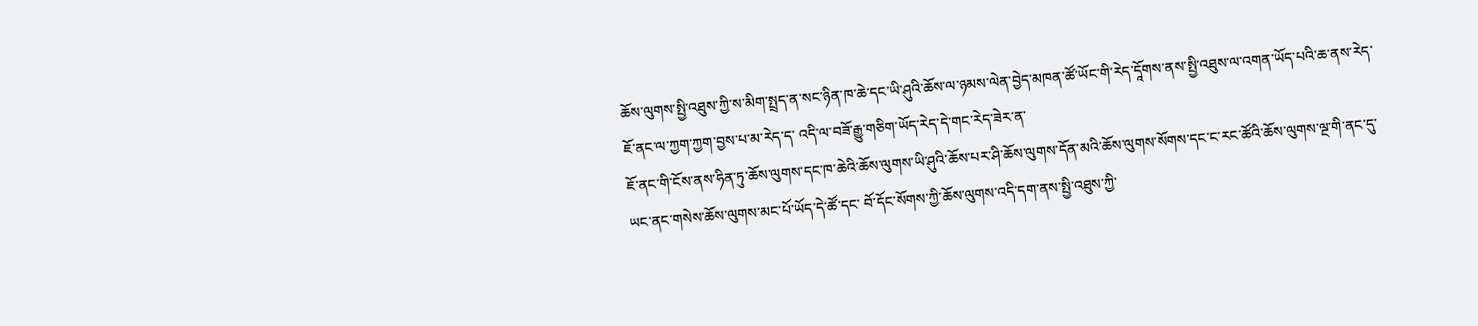ཆོས་ལུགས་སྤྱི་འཐུས་ཀྱི་ས་མིག་སྤྲད་ན་སང་ཉིན་ཁ་ཆེ་དང་ཡི་ཤུའི་ཆོས་ལ་ཉམས་ལེན་བྱེད་མཁན་ཚོ་ཡོང་གི་རེད་དཱོགས་ནས་སྤྱི་འཐུས་ལ་འགན་ཡོད་པའི་ཆ་ནས་རེད་ཇོ་ནང་ལ་ཀྱག་ཀྱག་བྱས་པ་མ་རེད་ད་ འདི་ལ་བཟོ་རྒྱུ་གཅིག་ཡོད་རེད་དེ་གང་རེད་ཟེར་ན་
ཇོ་ནང་གི་ངོས་ནས་ཧིན་ཏུ་ཆོས་ལུགས་དང་ཁ་ཆེའི་ཆོས་ལུགས་ཡི་ཤུའི་ཆོས་པར་ཤི་ཆོས་ལུགས་དོན་མའི་ཆོས་ལུགས་སོགས་དང་ང་རང་ཚོའི་ཆོས་ལུགས་ལྔ་གི་ནང་དུ་ཡང་ནང་གསེས་ཆོས་ལུགས་མང་པོ་ཡོད་དེ་ཚོ་དང་ བོ་དོང་སོགས་ཀྱི་ཆོས་ལུགས་འདི་དག་ནས་སྤྱི་འཐུས་ཀྱི་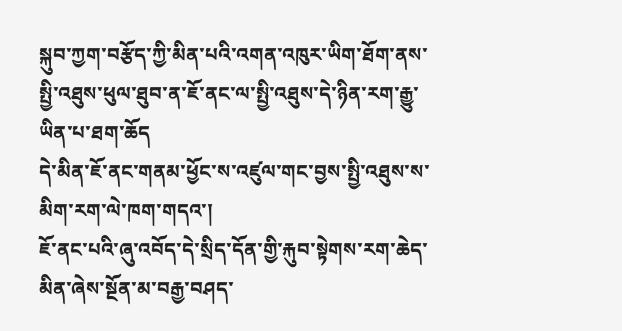སྐུབ་ཀྱག་བརྩོད་ཀྱི་མིན་པའི་འགན་འཁུར་ཡིག་ཐོག་ནས་སྤྱི་འཐུས་ཕུལ་ཐུབ་ན་ཇོ་ནང་ལ་སྤྱི་འཐུས་དེ་ཉིན་རག་རྒྱུ་ཡིན་པ་ཐག་ཆོད
དེ་མིན་ཇོ་ནང་གནམ་ཕྱོང་ས་འཛུལ་གང་བྱས་སྤྱི་འཐུས་ས་མིག་རག་ལེ་ཁག་གདའ་།
ཇོ་ནང་པའི་ཞུ་འབོད་དེ་སྲིད་དོན་གྱི་རྐུབ་སྟེགས་རག་ཆེད་མིན་ཞེས་སྔོན་མ་བརྒྱ་བཤད་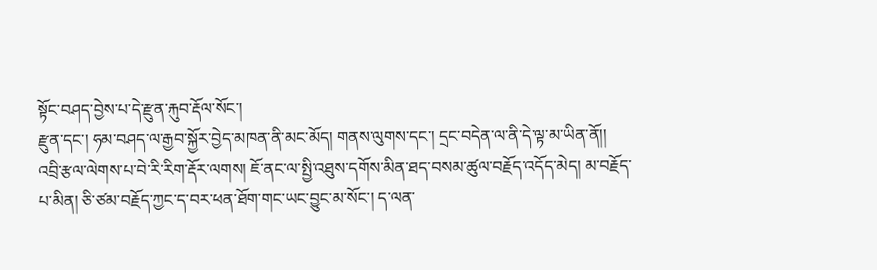སྟོང་བཤད་བྱེས་པ་དེ་རྫུན་རྐུབ་རྡོལ་སོང་།
རྫུན་དང་། ཧམ་བཤད་ལ་རྒྱབ་སྐྱོར་བྱེད་མཁན་ནི་མང་མོད། གནས་ལུགས་དང་། དྲང་བདེན་ལ་ནི་དེ་ལྟ་མ་ཡིན་ནོ།།
འབྲི་རྩལ་ལེགས་པ་བེ་རི་རིག་རྡོར་ལགས། ཇོ་ནང་ལ་སྤྱི་འཐུས་དགོས་མིན་ཐད་བསམ་ཚུལ་བརྗོད་འདོད་མེད། མ་བརྗོད་པ་མིན། ཅི་ཙམ་བརྗོད་ཀྱང་ད་བར་ཕན་ཐོག་གང་ཡང་བྱུང་མ་སོང་། ད་ལན་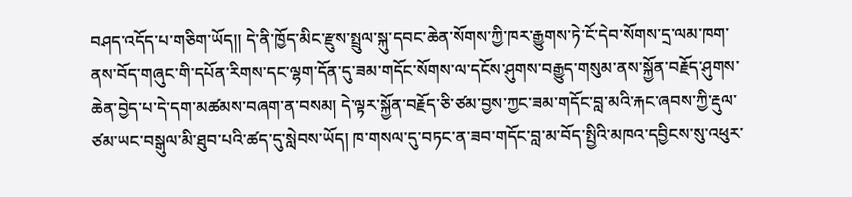བཤད་འདོད་པ་གཅིག་ཡོད།། དེ་ནི་ཁྱོད་མིང་རྫུས་སྤྲུལ་སྐུ་དབང་ཆེན་སོགས་ཀྱི་ཁར་རྒྱུགས་ཏེ་ངོ་དེབ་སོགས་དྲ་ལམ་ཁག་ནས་བོད་གཞུང་གི་དཔོན་རིགས་དང་ལྷག་དོན་དུ་ཟམ་གདོང་སོགས་ལ་དངོས་ཤུགས་བརྒྱུད་གསུམ་ནས་སྐྱོན་བརྗོད་ཤུགས་ཆེན་བྱེད་པ་དེ་དག་མཚམས་བཞག་ན་བསམ། དེ་ལྟར་སྐྱོན་བརྗོད་ཅི་ཙམ་བྱས་ཀྱང་ཟམ་གདོང་བླ་མའི་རྐང་ཞབས་ཀྱི་རྡུལ་ཙམ་ཡང་བསྒུལ་མི་ཐུབ་པའི་ཚད་དུ་སླེབས་ཡོད། ཁ་གསལ་དུ་བཏང་ན་ཟབ་གདོང་བླ་མ་བོད་སྤྱིའི་མཁའ་དབྱིངས་སུ་འཕུར་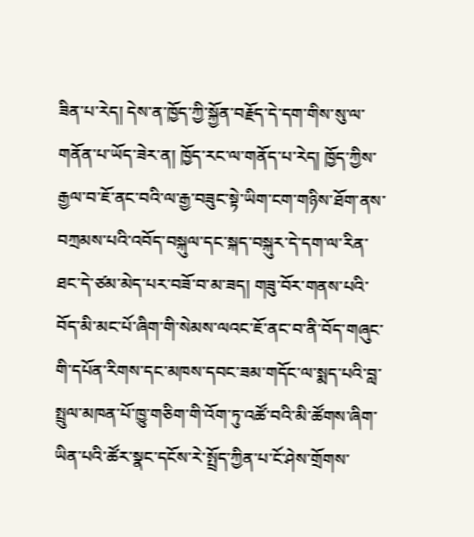ཟིན་པ་རེད། དེས་ན་ཁྱོད་ཀྱི་སྐྱོན་བརྗོད་དེ་དག་གིས་སུ་ལ་གནོན་པ་ཡོད་ཟེར་ན། ཁྱོད་རང་ལ་གནོད་པ་རེད། ཁྱོད་ཀྱིས་རྒྱལ་བ་ཇོ་ནང་བའི་ལ་རྒྱ་བཟུང་སྟེ་ཡིག་ངག་གཉིས་ཐོག་ནས་བཀྲམས་པའི་འབོད་བསྐུལ་དང་སྐད་བསྐུར་དེ་དག་ལ་རིན་ཐང་དེ་ཙམ་མེད་པར་བཟོ་བ་མ་ཟད། གཟུ་བོར་གནས་པའི་བོད་མི་མང་པོ་ཞིག་གི་སེམས་ལའང་ཇོ་ནང་བ་ནི་བོད་གཞུང་གི་དཔོན་རིགས་དང་མཁས་དབང་ཟམ་གདོང་ལ་སྨད་པའི་བླ་སྤྲུལ་མཁན་པོ་ཁྱུ་གཅིག་གི་འོག་ཏུ་འཚོ་བའི་མི་ཚོགས་ཞིག་ཡིན་པའི་ཚོར་སྣང་དངོས་རེ་སྤྲོད་ཀྱིན་པ་ངོ་ཤེས་གྲོགས་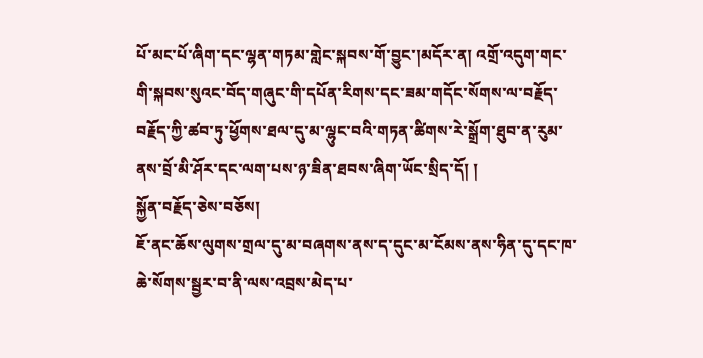པོ་མང་པོ་ཞིག་དང་ལྷན་གཏམ་གླེང་སྐབས་གོ་བྱུང་།མདོར་ན། འགྲོ་འདུག་གང་གི་སྐབས་སུའང་བོད་གཞུང་གི་དཔོན་རིགས་དང་ཟམ་གདོང་སོགས་ལ་བརྗོད་བརྗོད་ཀྱི་ཚབ་ཏུ་ཕྱོགས་ཐལ་དུ་མ་ལྷུང་བའི་གཏན་ཚིགས་རེ་སྒྲོག་ཐུབ་ན་རུམ་ནས་བྲོ་མི་ཤོར་དང་ལག་པས་ཉ་ཟིན་ཐབས་ཞིག་ཡོང་སྲིད་དོ། །
སྐྱོན་བརྗོད་ཅེས་བཅོས།
ཇོ་ནང་ཆོས་ལུགས་གྲལ་དུ་མ་བཞགས་ནས་ད་དུང་མ་ངོམས་ནས་ཧིན་དུ་དང་ཁ་ཆེ་སོགས་སྦྱར་བ་ནི་ལས་འབྲས་མེད་པ་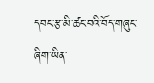དབང་རྩ་མི་ཚང་བའི་བོད་གཞུང་ཞིག་ཡིན་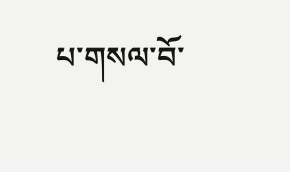པ་གསལ་བོ་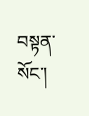བསྟན་སོང་།